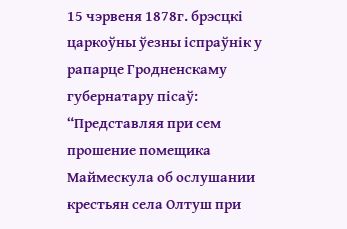15 чэрвеня 1878г. брэсцкі царкоўны ўезны іспраўнік у рапарце Гродненскаму губернатару пісаў: “Представляя при сем прошение помещика Маймескула об ослушании крестьян села Олтуш при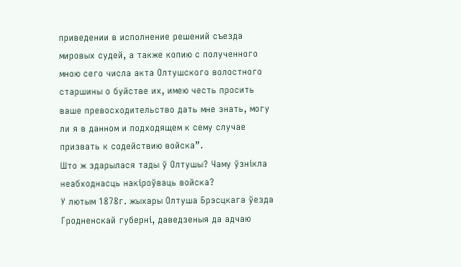приведении в исполнение решений съезда мировых судей, а также копию с полученного мною сего числа акта Олтушского волостного старшины о буйстве их, имею честь просить ваше превосходительство дать мне знать, могу ли я в данном и подходящем к сему случае призвать к содействию войска”.
Што ж здарылася тады ў Олтушы? Чаму ўзнікла неабходнасць накіроўваць войска?
У лютым 1878г. жыхары Олтуша Брэсцкага ўезда Гродненскай губерні, даведзеныя да адчаю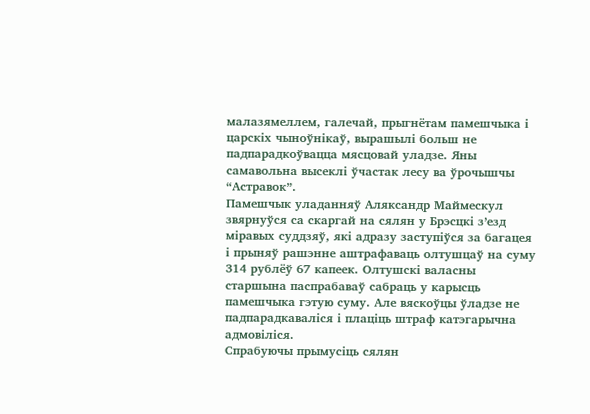малазямеллем, галечай, прыгнётам памешчыка і царскіх чыноўнікаў, вырашылі больш не падпарадкоўвацца мясцовай уладзе. Яны самавольна высеклі ўчастак лесу ва ўрочышчы “Астравок”.
Памешчык уладанняў Аляксандр Маймескул звярнуўся са скаргай на сялян у Брэсцкі з’езд міравых суддзяў, які адразу заступіўся за багацея і прыняў рашэнне аштрафаваць олтушцаў на суму 314 рублёў 67 капеек. Олтушскі валасны старшына паспрабаваў сабраць у карысць памешчыка гэтую суму. Але вяскоўцы ўладзе не падпарадкаваліся і плаціць штраф катэгарычна адмовіліся.
Спрабуючы прымусіць сялян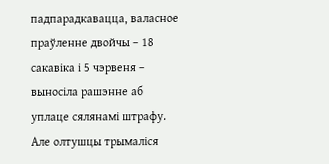падпарадкавацца, валасное праўленне двойчы – 18 сакавіка і 5 чэрвеня – выносіла рашэнне аб уплаце сялянамі штрафу. Але олтушцы трымаліся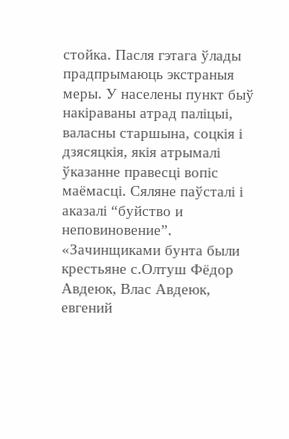стойка. Пасля гэтага ўлады прадпрымаюць экстраныя меры. У населены пункт быў накіраваны атрад паліцыі, валасны старшына, соцкія і дзясяцкія, якія атрымалі ўказанне правесці вопіс маёмасці. Сяляне паўсталі і аказалі “буйство и неповиновение”.
«Зачинщиками бунта были крестьяне с.Олтуш Фёдор Авдеюк, Влас Авдеюк, евгений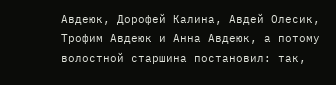Авдеюк, Дорофей Калина, Авдей Олесик, Трофим Авдеюк и Анна Авдеюк, а потому волостной старшина постановил: так,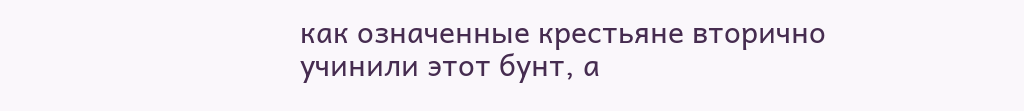как означенные крестьяне вторично учинили этот бунт, а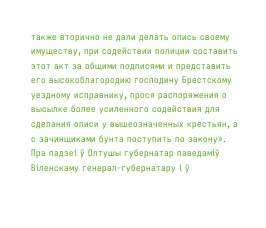также вторично не дали делать опись своему имуществу, при содействии полиции составить этот акт за общими подписями и представить его высокоблагородию господину Брестскому уездному исправнику, прося распоряжения о высылке более усиленного содействия для сделания описи у вышеозначенных крестьян, а с зачинщиками бунта поступить по закону».
Пра падзеі ў Олтушы губернатар паведаміў Віленскаму генерал-губернатару і ў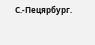С.-Пецярбург.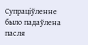Супраціўленне было падаўлена пасля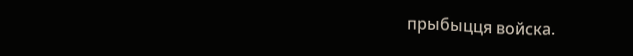прыбыцця войска.